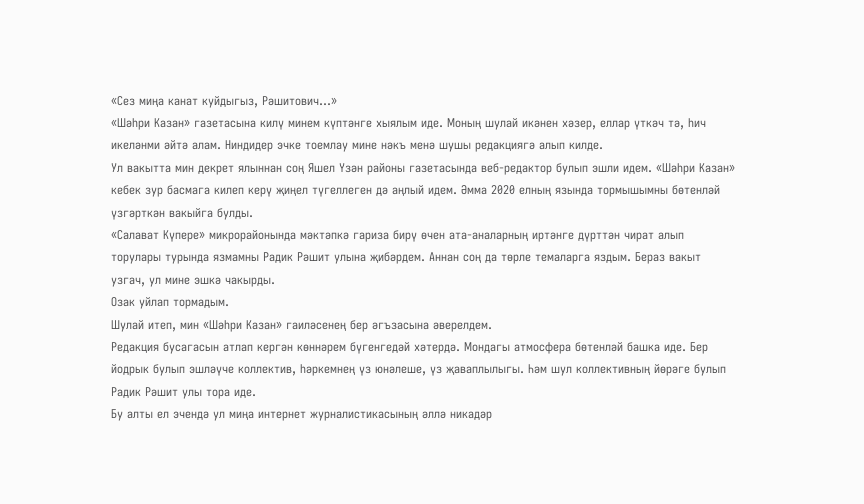«Сез миңа канат куйдыгыз, Рәшитович...»
«Шәһри Казан» газетасына килү минем күптәнге хыялым иде. Моның шулай икәнен хәзер, еллар үткәч тә, һич икеләнми әйтә алам. Ниндидер эчке тоемлау мине нәкъ менә шушы редакциягә алып килде.
Ул вакытта мин декрет ялыннан соң Яшел Үзән районы газетасында веб-редактор булып эшли идем. «Шәһри Казан» кебек зур басмага килеп керү җиңел түгеллеген дә аңлый идем. Әмма 2020 елның язында тормышымны бөтенләй үзгәрткән вакыйга булды.
«Салават Күпере» микрорайонында мәктәпкә гариза бирү өчен ата-аналарның иртәнге дүрттән чират алып торулары турында язмамны Радик Рәшит улына җибәрдем. Аннан соң да төрле темаларга яздым. Бераз вакыт узгач, ул мине эшкә чакырды.
Озак уйлап тормадым.
Шулай итеп, мин «Шәһри Казан» гаиләсенең бер әгъзасына әверелдем.
Редакция бусагасын атлап кергән көннәрем бүгенгедәй хәтердә. Мондагы атмосфера бөтенләй башка иде. Бер йодрык булып эшләүче коллектив, һәркемнең үз юнәлеше, үз җаваплылыгы. Һәм шул коллективның йөрәге булып Радик Рәшит улы тора иде.
Бу алты ел эчендә ул миңа интернет журналистикасының әллә никадәр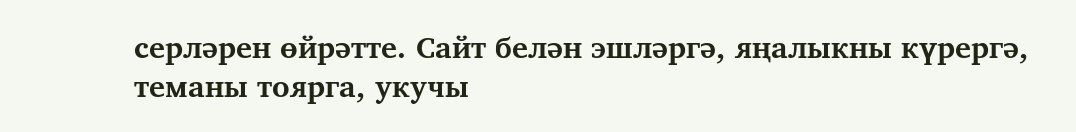серләрен өйрәтте. Сайт белән эшләргә, яңалыкны күрергә, теманы тоярга, укучы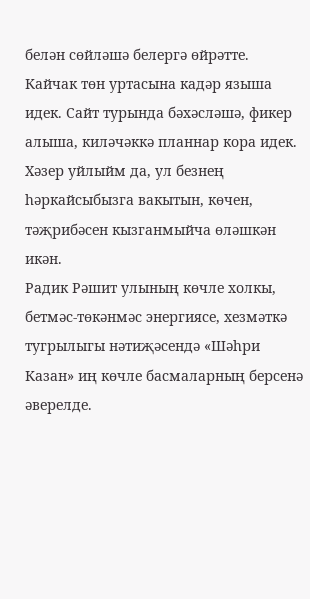белән сөйләшә белергә өйрәтте. Кайчак төн уртасына кадәр языша идек. Сайт турында бәхәсләшә, фикер алыша, киләчәккә планнар кора идек.
Хәзер уйлыйм да, ул безнең һәркайсыбызга вакытын, көчен, тәҗрибәсен кызганмыйча өләшкән икән.
Радик Рәшит улының көчле холкы, бетмәс-төкәнмәс энергиясе, хезмәткә тугрылыгы нәтиҗәсендә «Шәһри Казан» иң көчле басмаларның берсенә әверелде.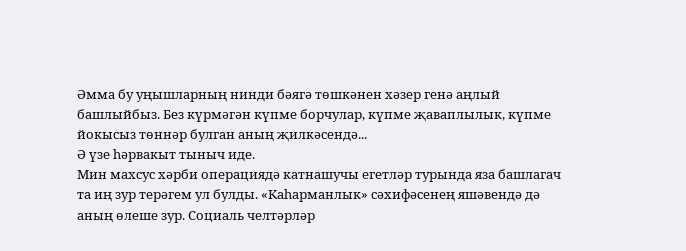Әмма бу уңышларның нинди бәягә төшкәнен хәзер генә аңлый башлыйбыз. Без күрмәгән күпме борчулар, күпме җаваплылык, күпме йокысыз төннәр булган аның җилкәсендә...
Ә үзе һәрвакыт тыныч иде.
Мин махсус хәрби операциядә катнашучы егетләр турында яза башлагач та иң зур терәгем ул булды. «Каһарманлык» сәхифәсенең яшәвендә дә аның өлеше зур. Социаль челтәрләр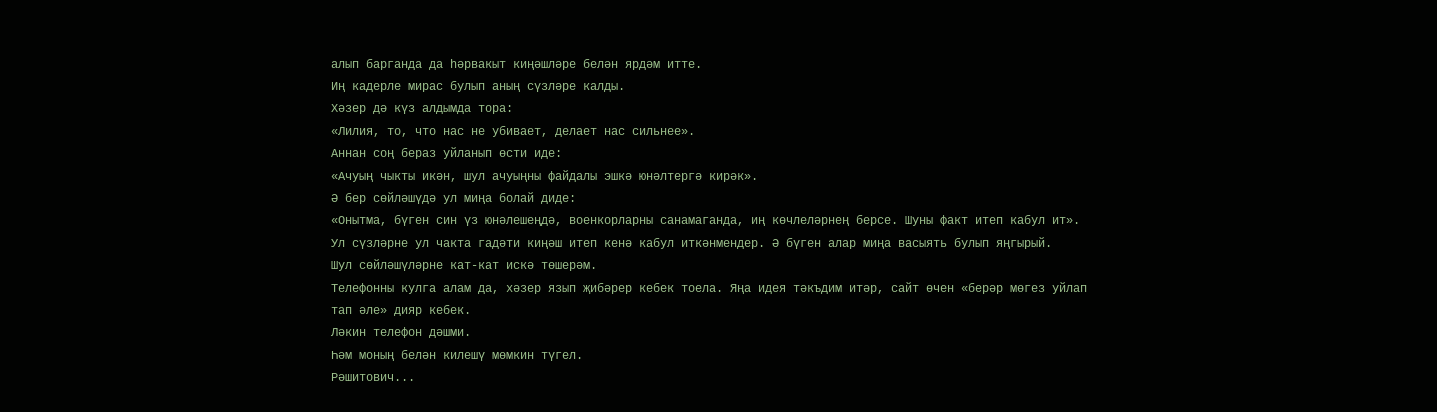алып барганда да һәрвакыт киңәшләре белән ярдәм итте.
Иң кадерле мирас булып аның сүзләре калды.
Хәзер дә күз алдымда тора:
«Лилия, то, что нас не убивает, делает нас сильнее».
Аннан соң бераз уйланып өсти иде:
«Ачуың чыкты икән, шул ачуыңны файдалы эшкә юнәлтергә кирәк».
Ә бер сөйләшүдә ул миңа болай диде:
«Онытма, бүген син үз юнәлешеңдә, военкорларны санамаганда, иң көчлеләрнең берсе. Шуны факт итеп кабул ит».
Ул сүзләрне ул чакта гадәти киңәш итеп кенә кабул иткәнмендер. Ә бүген алар миңа васыять булып яңгырый.
Шул сөйләшүләрне кат-кат искә төшерәм.
Телефонны кулга алам да, хәзер язып җибәрер кебек тоела. Яңа идея тәкъдим итәр, сайт өчен «берәр мөгез уйлап тап әле» дияр кебек.
Ләкин телефон дәшми.
Һәм моның белән килешү мөмкин түгел.
Рәшитович...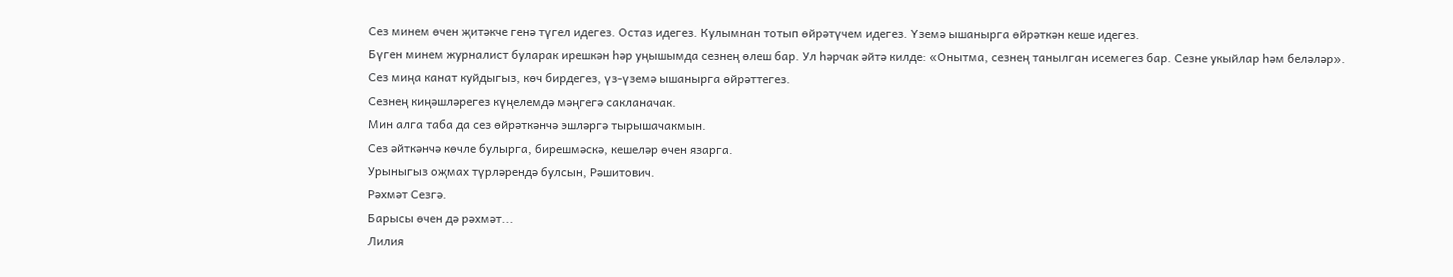Сез минем өчен җитәкче генә түгел идегез. Остаз идегез. Кулымнан тотып өйрәтүчем идегез. Үземә ышанырга өйрәткән кеше идегез.
Бүген минем журналист буларак ирешкән һәр уңышымда сезнең өлеш бар. Ул һәрчак әйтә килде: «Онытма, сезнең танылган исемегез бар. Сезне укыйлар һәм беләләр».
Сез миңа канат куйдыгыз, көч бирдегез, үз-үземә ышанырга өйрәттегез.
Сезнең киңәшләрегез күңелемдә мәңгегә сакланачак.
Мин алга таба да сез өйрәткәнчә эшләргә тырышачакмын.
Сез әйткәнчә көчле булырга, бирешмәскә, кешеләр өчен язарга.
Урыныгыз оҗмах түрләрендә булсын, Рәшитович.
Рәхмәт Сезгә.
Барысы өчен дә рәхмәт...
Лилия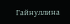Гайнуллина